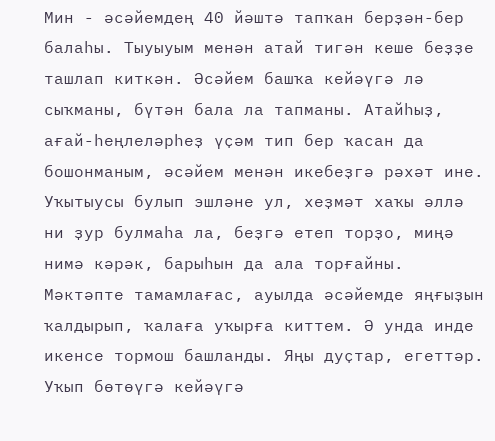Мин - әсәйемдең 40 йәштә тапҡан берҙән-бер балаһы. Тыуыуым менән атай тигән кеше беҙҙе ташлап киткән. Әсәйем башҡа кейәүгә лә сыҡманы, бүтән бала ла тапманы. Атайһыҙ, ағай-һеңлеләрһеҙ үҫәм тип бер ҡасан да бошонманым, әсәйем менән икебеҙгә рәхәт ине. Уҡытыусы булып эшләне ул, хеҙмәт хаҡы әллә ни ҙур булмаһа ла, беҙгә етеп торҙо, миңә нимә кәрәк, барыһын да ала торғайны. Мәктәпте тамамлағас, ауылда әсәйемде яңғыҙын ҡалдырып, ҡалаға уҡырға киттем. Ә унда инде икенсе тормош башланды. Яңы дуҫтар, егеттәр. Уҡып бөтөүгә кейәүгә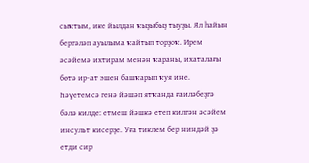сыҡтым, ике йылдан ҡыҙыбыҙ тыуҙы. Ял һайын бергәләп ауылыма ҡайтып торҙоҡ. Ирем әсәйемә ихтирам менән ҡараны, ихаталағы бөтә ир-ат эшен башҡарып ҡуя ине. Һәүетемсә генә йәшәп ятҡанда ғаиләбеҙгә бәлә килде: етмеш йәшкә етеп килгән әсәйем инсульт кисерҙе. Уға тиклем бер ниндәй ҙә етди сир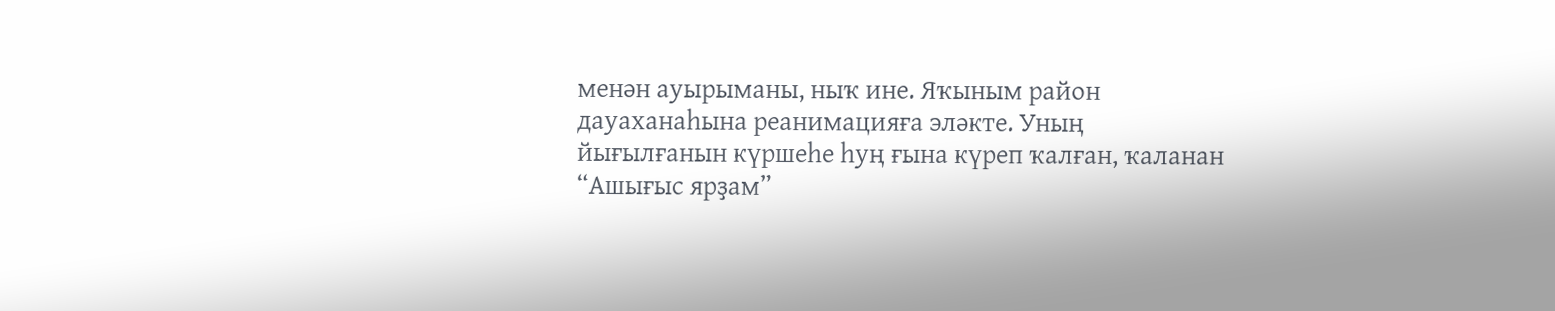менән ауырыманы, ныҡ ине. Яҡыным район дауаханаһына реанимацияға эләкте. Уның йығылғанын күршеһе һуң ғына күреп ҡалған, ҡаланан “Ашығыс ярҙам”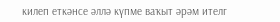килеп еткәнсе әллә күпме ваҡыт әрәм ителг